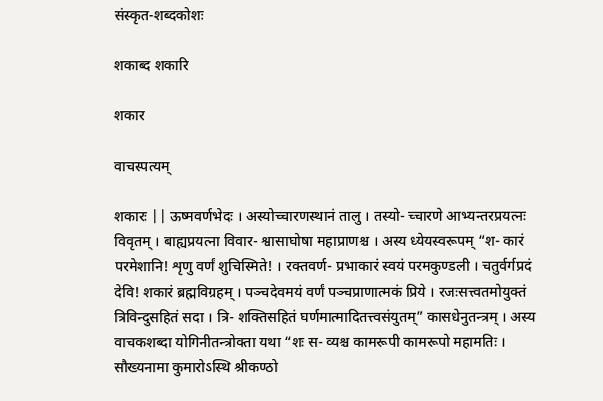संस्कृत-शब्दकोशः

शकाब्द शकारि

शकार

वाचस्पत्यम्

शकारः || ऊष्मवर्णभेदः । अस्योच्चारणस्थानं तालु । तस्यो- च्चारणे आभ्यन्तरप्रयत्नः विवृतम् । बाह्यप्रयत्ना विवार- श्वासाघोषा महाप्राणश्च । अस्य ध्येयस्वरूपम् “श- कारं परमेशानि! शृणु वर्णं शुचिस्मिते! । रक्तवर्ण- प्रभाकारं स्वयं परमकुण्डली । चतुर्वर्गप्रदं देवि! शकारं ब्रह्मविग्रहम् । पञ्चदेवमयं वर्णं पञ्चप्राणात्मकं प्रिये । रजःसत्त्वतमोयुक्तं त्रिविन्दुसहितं सदा । त्रि- शक्तिसहितं घर्णमात्मादितत्त्वसंयुतम्” कासधेनुतन्त्रम् । अस्य वाचकशब्दा योगिनीतन्त्रोक्ता यथा “शः स- व्यश्च कामरूपी कामरूपो महामतिः । सौख्यनामा कुमारोऽस्थि श्रीकण्ठो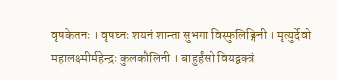वृषकेतनः । वृषघ्नः शयनं शान्ता सुभगा विस्फुलिङ्गिनी । मृत्युर्देवो महालक्ष्मीर्महेन्द्रः कुलकौलिनी । बाहुर्हंसो वियद्वक्त्रं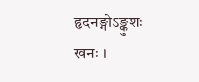हृदनङ्गोऽङ्कुशः खनः ।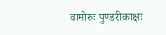वामोरुः पुण्डरीकाक्षः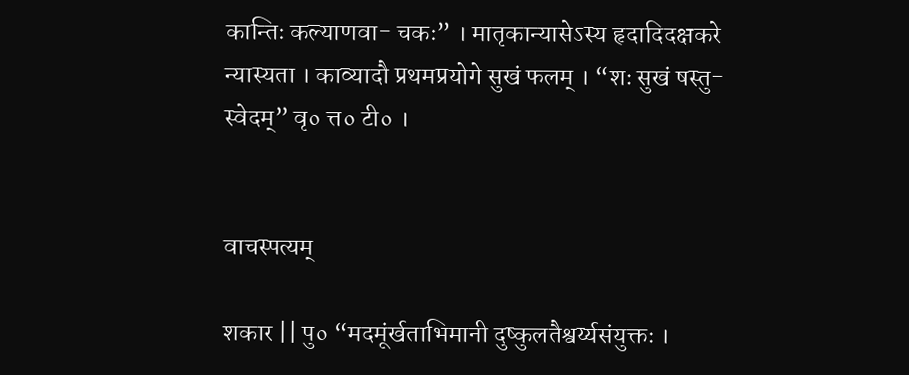कान्तिः कल्याणवा- चकः” । मातृकान्यासेऽस्य हृदादिदक्षकरे न्यास्यता । काव्यादौ प्रथमप्रयोगे सुखं फलम् । “शः सुखं षस्तु- स्वेदम्” वृ० त्त० टी० ।


वाचस्पत्यम्

शकार || पु० “मदमूंर्खताभिमानी दुष्कुलतैश्वर्य्यसंयुक्तः ।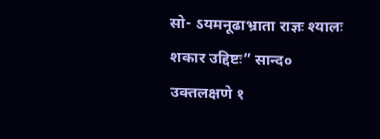सो- ऽयमनूढाभ्राता राज्ञः श्यालः शकार उद्दिष्टः” सान्द० उक्तलक्षणे १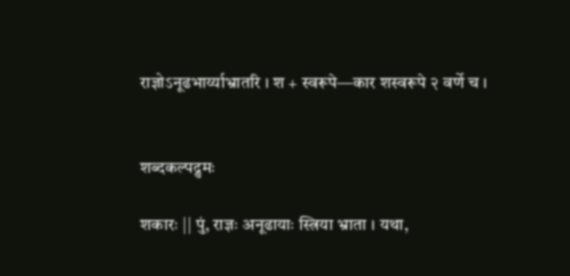राज्ञोऽनूढभार्य्याभ्रातरि । श + स्वरूपे—कार शस्वरूपे २ वर्णे च ।


शब्दकल्पद्रुमः

शकारः || पुं, राज्ञः अनूढायाः स्त्रिया भ्राता । यथा,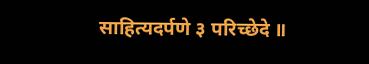साहित्यदर्पणे ३ परिच्छेदे ॥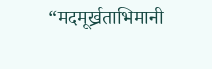“मदमूर्ख्रताभिमानी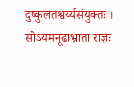दुष्कुलतश्वर्य्यसंयुक्तः । सोऽयमनूढाभ्राता राज्ञः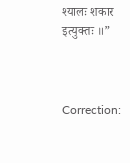श्यालः शकार इत्युक्तः ॥”



Correction: